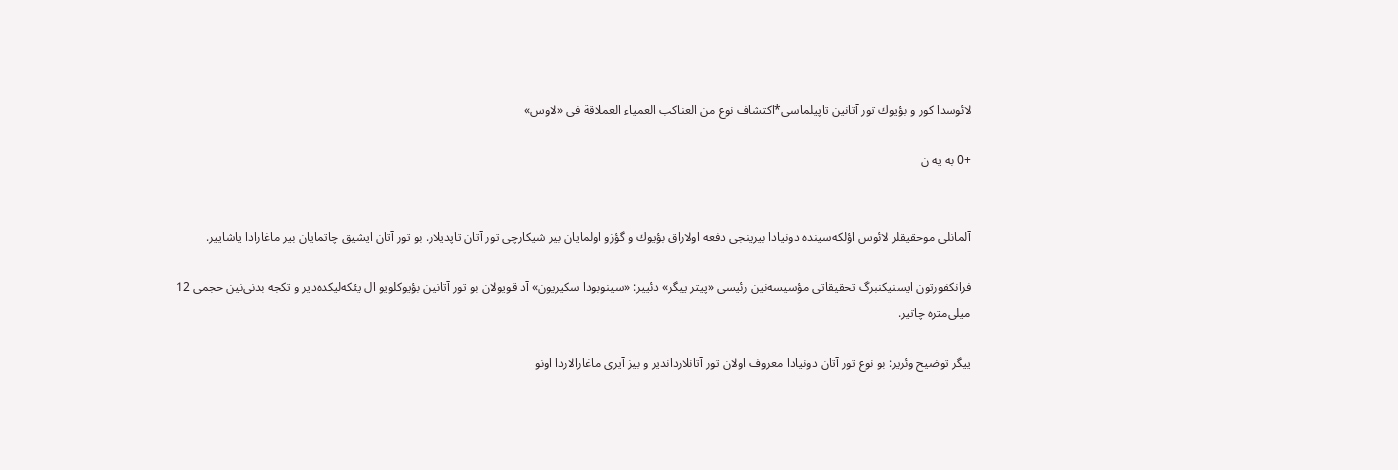لائوسدا كور و بؤیوك تور آتانین تاپیلماسی*اكتشاف نوع من العناكب العمیاء العملاقة فی «لاوس»

+0 به یه ن


آلمانلی موحقیقلر لائوس اؤلكه‌سینده دونیادا بیرینجی دفعه اولاراق بؤیوك و گؤزو اولمایان بیر شیكارچی تور آتان تاپدیلار. بو تور آتان ایشیق چاتمایان بیر ماغارادا یاشاییر.

فرانكفورتون ایسنیكنبرگ تحقیقاتی مؤسیسه‌نین رئیسی «پیتر ییگر» دئییر: «سینوبودا سكیریون» آد قویولان بو تور آتانین بؤیوكلویو ال یئكه‌لیكده‌دیر و تكجه بدنی‌نین حجمی 12 میلی‌متره چاتیر.

ییگر توضیح وئریر: بو نوع تور آتان دونیادا معروف اولان تور آتانلارداندیر و بیز آیری ماغارالاردا اونو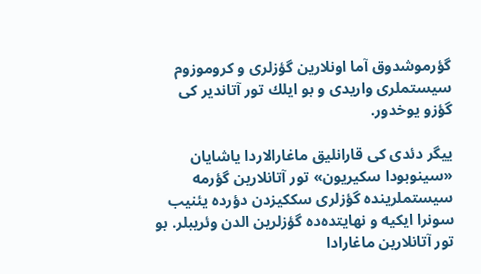گؤرموشدوق آما اونلارین گؤزلری و كروموزوم سیستملری واریدی و بو ایلك تور آتاندیر كی گؤزو یوخدور.

ییگر دئدی كی قارانلیق ماغارالاردا یاشایان «سینوبودا سكیریون» تور آتانلارین گؤرمه سیستملرینده گؤزلری سككیزدن دؤرده یئنیب سونرا ایكیه و نهایتده‌ده گؤزلرین الدن وئریبلر. بو تور آتانلارین ماغارادا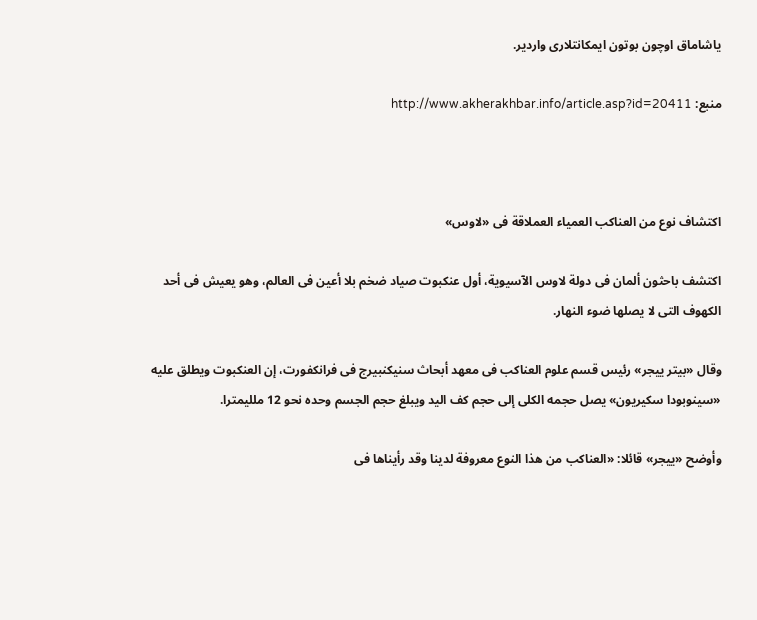یاشاماق اوچون بوتون ایمكانتلاری واردیر.

منبع: http://www.akherakhbar.info/article.asp?id=20411



اكتشاف نوع من العناكب العمیاء العملاقة فی «لاوس»

اكتشف باحثون ألمان فی دولة لاوس الآسیویة، أول عنكبوت صیاد ضخم بلا أعین فی العالم، وهو یعیش فی أحد الكهوف التی لا یصلها ضوء النهار.

وقال «بیتر ییجر» رئیس قسم علوم العناكب فی معهد أبحاث سنیكنبیرج فی فرانكفورت، إن العنكبوت ویطلق علیه «سینوبودا سكیریون» یصل حجمه الكلی إلى حجم كف الید ویبلغ حجم الجسم وحده نحو 12 مللیمترا.

وأوضح «ییجر» قائلا: «العناكب من هذا النوع معروفة لدینا وقد رأیناها فی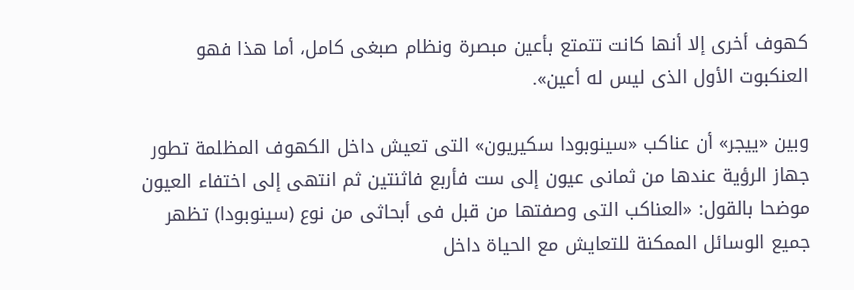كهوف أخرى إلا أنها كانت تتمتع بأعین مبصرة ونظام صبغی كامل، أما هذا فهو العنكبوت الأول الذی لیس له أعین».

وبین «ییجر» أن عناكب «سینوبودا سكیریون» التی تعیش داخل الكهوف المظلمة تطور جهاز الرؤیة عندها من ثمانی عیون إلى ست فأربع فاثنتین ثم انتهى إلى اختفاء العیون موضحا بالقول: «العناكب التی وصفتها من قبل فی أبحاثی من نوع (سینوبودا) تظهر جمیع الوسائل الممكنة للتعایش مع الحیاة داخل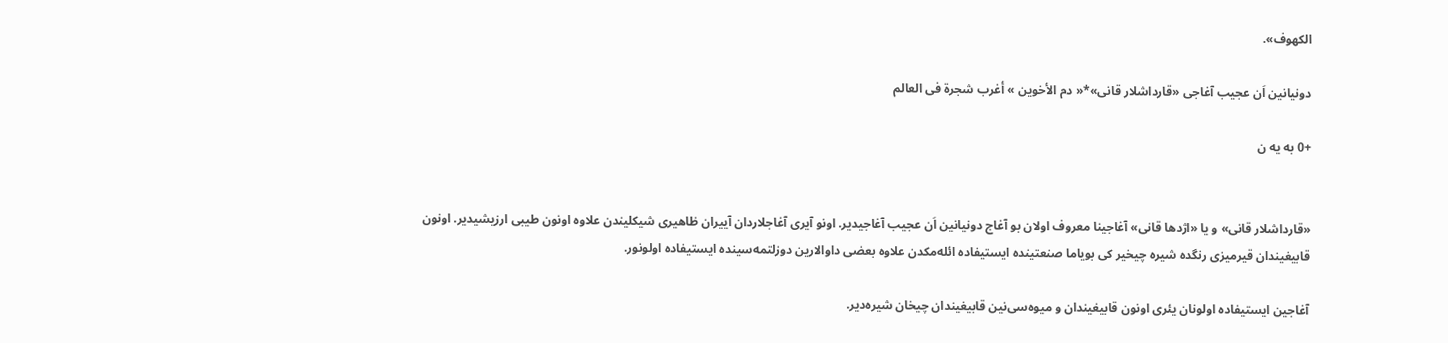الكهوف».

دونیانین اَن عجیب آغاجی «قارداشلار قانی»*« دم الأخوین » أغرب شجرة فی العالم

+0 به یه ن


«قارداشلار قانی» و یا «اژدها قانی» آغاجینا معروف اولان بو آغاج دونیانین اَن عجیب آغاجیدیر. اونو آیری آغاجلاردان آییران ظاهیری شیكلیندن علاوه اونون طیبی ارزیشیدیر. اونون قابیغیندان قیرمیزی رنگده شیره چیخیر كی بویاما صنعتینده ایستیفاده ائله‌مكدن علاوه بعضی داوالارین دوزلتمه‌سینده ایستیفاده اولونور.

آغاجین ایستیفاده اولونان یئری اونون قابیغیندان و میوه‌سی‌نین قابیغیندان چیخان شیره‌دیر.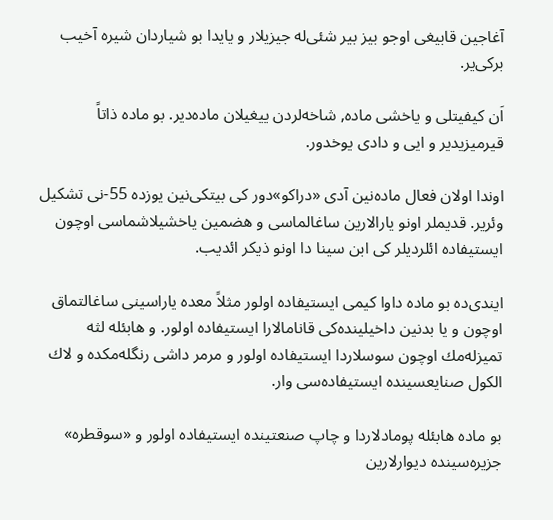آغاجین قابیغی اوجو بیز بیر شئی‌له جیزیلار و یایدا بو شیاردان شیره آخیب بركی‌یر.

اَن كیفیتلی و یاخشی ماده, شاخه‌لردن ییغیلان ماده‌دیر. بو ماده ذاتاً قیرمیزیدیر و ایی و دادی یوخدور.

اوندا اولان فعال ماده‌نین آدی «دراكو»دور كی بیتكی‌نین یوزده 55-نی تشكیل وئریر. قدیملر اونو یارالارین ساغالماسی و هضمین یاخشیلاشماسی اوچون ایستیفاده ائلردیلر كی ابن سینا دا اونو ذیكر ائدیب.

ایندی‌ده بو ماده داوا كیمی ایستیفاده اولور مثلاً معده یاراسینی ساغالتماق اوچون و یا بدنین داخیلینده‌كی قانامالارا ایستیفاده اولور. و هابئله لثه تمیزله‌مك اوچون سوسلاردا ایستیفاده اولور و مرمر داشی رنگله‌مكده و لاك الكول صنایعسینده ایستیفاده‌سی وار.

بو ماده هابئله پومادلاردا و چاپ صنعتینده ایستیفاده اولور و «سوقطره» جزیره‌سینده دیوارلارین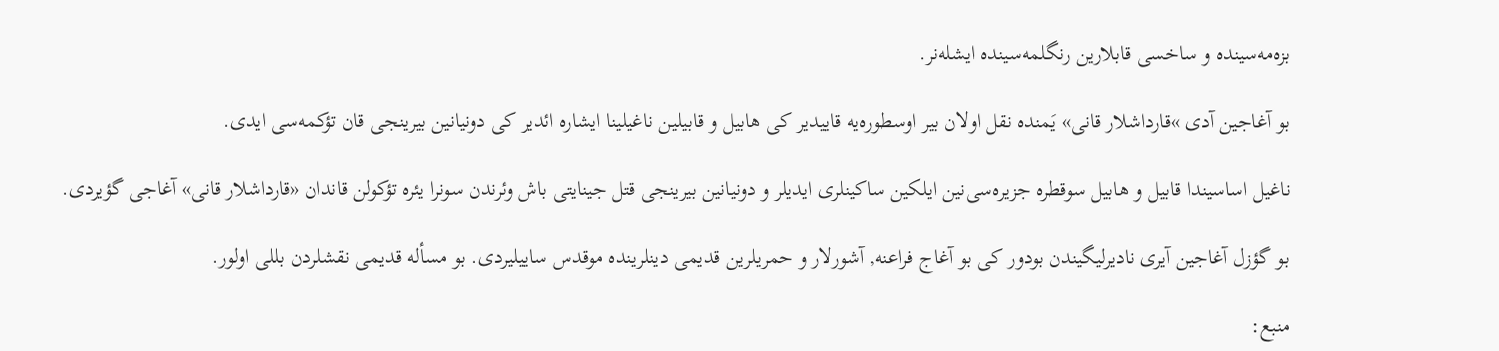بزه‌مه‌سینده و ساخسی قابلارین رنگلمه‌سینده ایشله‌نر.

بو آغاجین آدی ‌»قارداشلار قانی» یَمنده نقل اولان بیر اوسطوره‌یه قاییدیر كی هابیل و قابیلین ناغیلینا ایشاره ائدیر كی دونیانین بیرینجی قان تؤكمه‌سی ایدی.

ناغیل اساسیندا قابیل و هابیل سوقطره جزیره‌سی‌نین ایلكین ساكینلری ایدیلر و دونیانین بیرینجی قتل جینایتی باش وئرندن سونرا یئره تؤكولن قاندان «قارداشلار قانی» آغاجی گؤیردی.

بو گؤزل آغاجین آیری نادیرلیگیندن بودور كی بو آغاج فراعنه, آشورلار و حمریلرین قدیمی دینلرینده موقدس ساییلیردی. بو مسأله قدیمی نقشلردن بللی اولور.

منبع: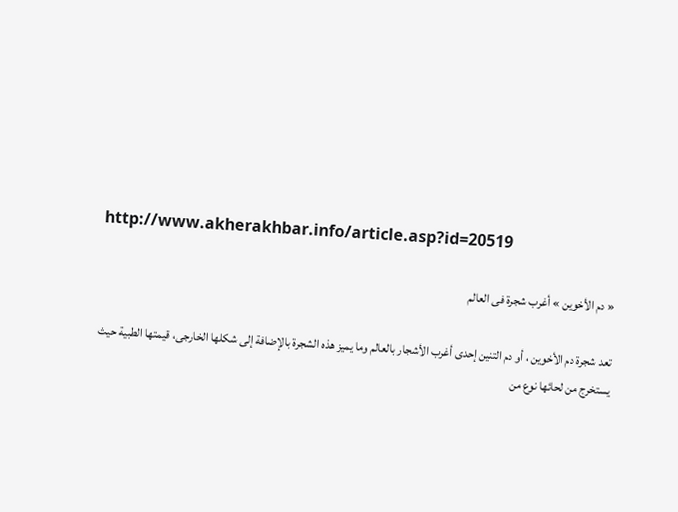http://www.akherakhbar.info/article.asp?id=20519

« دم الأخوین » أغرب شجرة فی العالم

تعد شجرة دم الأخوین ، أو دم التنین إحدى أغرب الأشجار بالعالم وما یمیز هذه الشجرة بالإضافة إلى شكلها الخارجی، قیمتها الطبیة حیث یستخرج من لحائها نوع من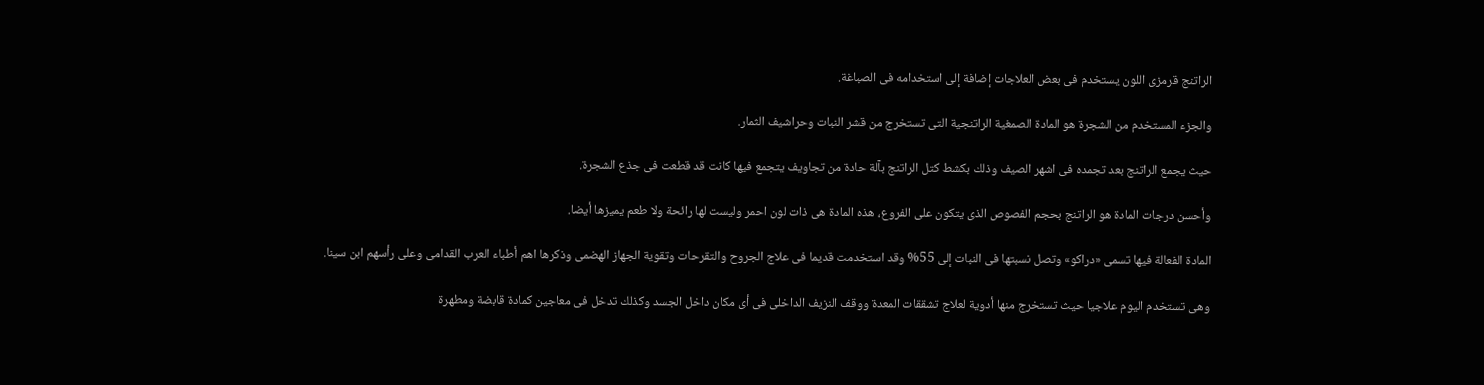الراتنج قرمزی اللون یستخدم فی بعض العلاجات إضافة إلى استخدامه فی الصباغة.

والجزء المستخدم من الشجرة هو المادة الصمغیة الراتنجیة التی تستخرج من قشر النبات وحراشیف الثمار.

حیث یجمع الراتنج بعد تجمده فی اشهر الصیف وذلك بكشط كتل الراتنج بآلة حادة من تجاویف یتجمع فیها كانت قد قطعت فی جذع الشجرة.

وأحسن درجات المادة هو الراتنج بحجم الفصوص الذی یتكون على الفروع، هذه المادة هی ذات لون احمر ولیست لها رائحة ولا طعم یمیزها أیضا.

المادة الفعالة فیها تسمى «دراكو» وتصل نسبتها فی النبات إلى 55% وقد استخدمت قدیما فی علاج الجروح والتقرحات وتقویة الجهاز الهضمی وذكرها اهم أطباء العرب القدامى وعلى رأسهم ابن سینا.

وهی تستخدم الیوم علاجیا حیث تستخرج منها أدویة لعلاج تشققات المعدة ووقف النزیف الداخلی فی أی مكان داخل الجسد وكذلك تدخل فی معاجین كمادة قابضة ومطهرة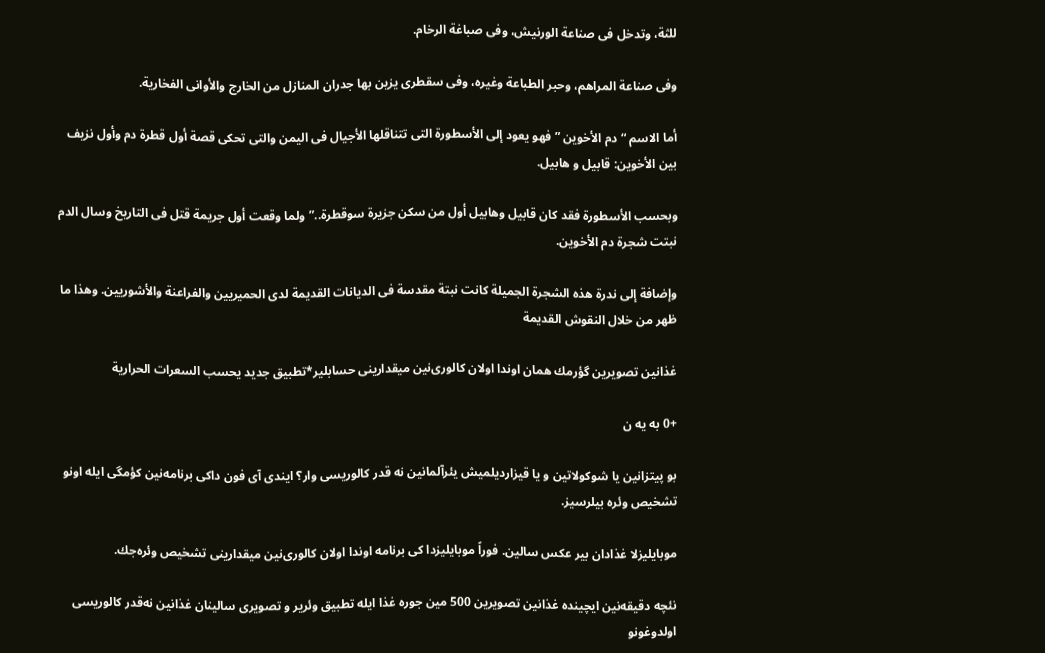للثة، وتدخل فی صناعة الورنیش، وفی صباغة الرخام.

وفی صناعة المراهم، وحبر الطباعة وغیره، وفی سقطرى یزین بها جدران المنازل من الخارج والأوانی الفخاریة.

أما الاسم “دم الأخوین ” فهو یعود إلى الأسطورة التی تتناقلها الأجیال فی الیمن والتی تحكی قصة أول قطرة دم وأول نزیف بین الأخوین: قابیل و هابیل.

وبحسب الأسطورة فقد كان قابیل وهابیل أول من سكن جزیرة سوقطرة..”ولما وقعت أول جریمة قتل فی التاریخ وسال الدم نبتت شجرة دم الأخوین.

وإضافة إلى ندرة هذه الشجرة الجمیلة كانت نبتة مقدسة فی الدیانات القدیمة لدى الحمیریین والفراعنة والأشوریین. وهذا ما ظهر من خلال النقوش القدیمة

غذانین تصویرین گؤرمك همان اوندا اولان كالوری‌نین میقدارینی حسابلیر*تطبیق جدید یحسب السعرات الحراریة

+0 به یه ن

بو پیتزانین یا شوكولاتین و یا قیزاردیلمیش یئرآلمانین نه قدر كالوریسی وار؟ ایندی آی فون داكی برنامه‌نین كؤمگی ایله اونو تشخیص وئره بیلرسیز.

موبایلیزلا غذادان بیر عكس سالین. فوراً موبایلیزدا كی برنامه اوندا اولان كالوری‌نین میقدارینی تشخیص وئره‌جك.

نئچه دقیقه‌نین ایچینده غذانین تصویرین 500 مین جوره غذا ایله تطبیق وئریر و تصویری سالینان غذانین نه‌قدر كالوریسی اولدوغونو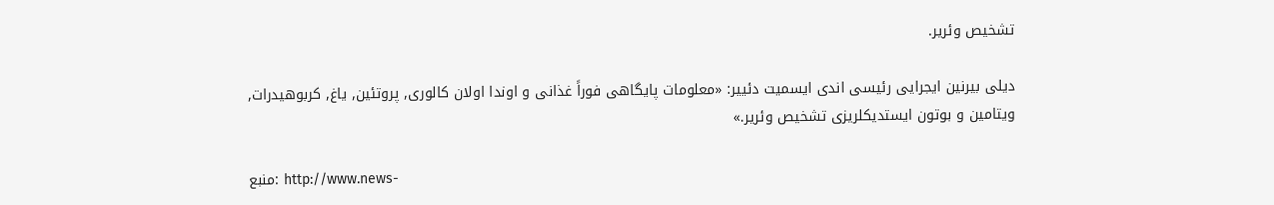تشخیص وئریر.

دیلی بیرنین ایجرایی رئیسی اندی ایسمیت دئییر: «معلومات پایگاهی فوراً غذانی و اوندا اولان كالوری, پروتئین, یاغ, كربوهیدرات, ویتامین و بوتون ایستدیكلریزی تشخیص وئریر.»

منبع: http://www.news-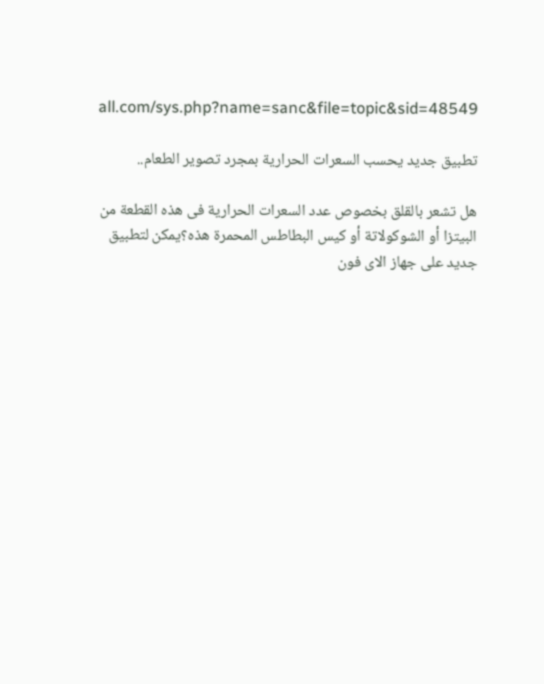all.com/sys.php?name=sanc&file=topic&sid=48549

تطبیق جدید یحسب السعرات الحراریة بمجرد تصویر الطعام..

هل تشعر بالقلق بخصوص عدد السعرات الحراریة فی هذه القطعة من البیتزا أو الشوكولاتة أو كیس البطاطس المحمرة هذه؟یمكن لتطبیق جدید على جهاز الای فون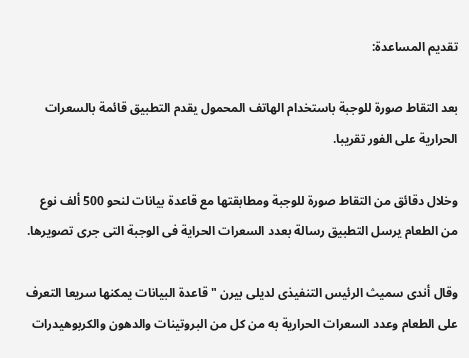تقدیم المساعدة:

بعد التقاط صورة للوجبة باستخدام الهاتف المحمول یقدم التطبیق قائمة بالسعرات الحراریة على الفور تقریبا.

وخلال دقائق من التقاط صورة للوجبة ومطابقتها مع قاعدة بیانات لنحو 500 ألف نوع من الطعام یرسل التطبیق رسالة بعدد السعرات الحرایة فی الوجبة التی جرى تصویرها.

وقال أندی سمیث الرئیس التنفیذی لدیلی بیرن "قاعدة البیانات یمكنها سریعا التعرف على الطعام وعدد السعرات الحراریة به من كل من البروتینات والدهون والكربوهیدرات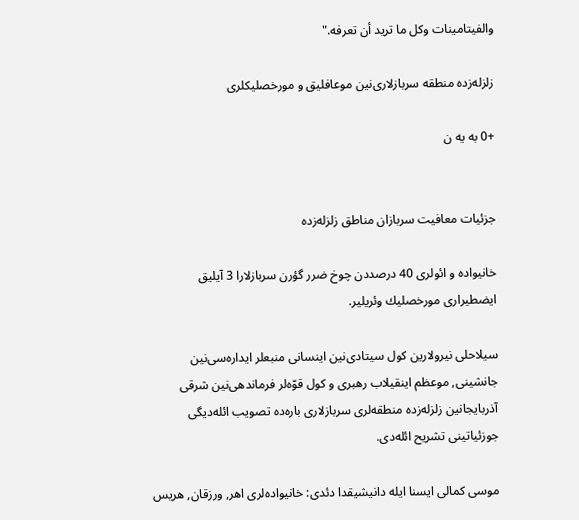والفیتامینات وكل ما ترید أن تعرفه."

زلزله‌زده منطقه سربازلاری‌نین موعافلیق و مورخصلیكلری

+0 به یه ن


جزئیات معافیت سربازان مناطق زلزله‌زده

خانیواده و ائولری 40 درصددن چوخ ضرر گؤرن سربازلارا 3 آیلیق ایضطیراری مورخصلیك وئریلیر.

سیلاحلی نیرولارین كول سیتادی‌نین اینسانی منبعلر ایداره‌سی‌نین جانشینی, موعظم اینقیلاب رهبری و كول قوّه‌لر فرماندهی‌نین شرقی آذربایجانین زلزله‌زده منطقه‌لری سربازلاری‌ باره‌ده تصویب ائله‌دیگی جوزئیاتینی تشریح ائله‌دی.

موسی كمالی ایسنا ایله دانیشیقدا دئدی: خانیواده‌لری اهر, ورزقان, هریس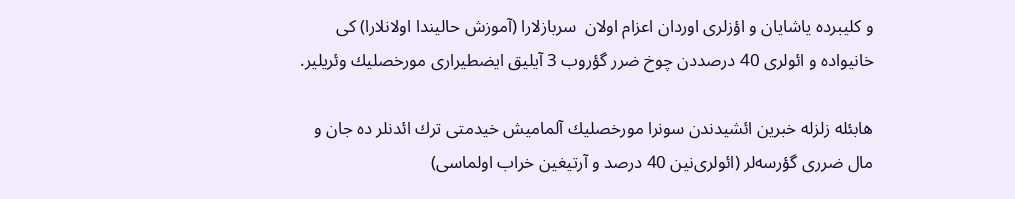و كلیبرده یاشایان و اؤزلری اوردان اعزام اولان  سربازلارا (آموزش حالیندا اولانلارا) كی خانیواده و ائولری 40 درصددن چوخ ضرر گؤروب 3 آیلیق ایضطیراری مورخصلیك وئریلیر.

هابئله زلزله خبرین ائشیدندن سونرا مورخصلیك آلمامیش خیدمتی ترك ائدنلر ده جان و مال ضرری گؤرسه‌لر (ائولری‌نین 40 درصد و آرتیغین خراب اولماسی)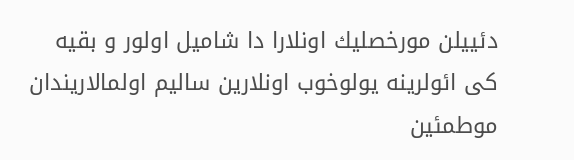دئییلن مورخصلیك اونلارا دا شامیل اولور و بقیه كی ائولرینه یولوخوب اونلارین سالیم اولمالاریندان موطمئین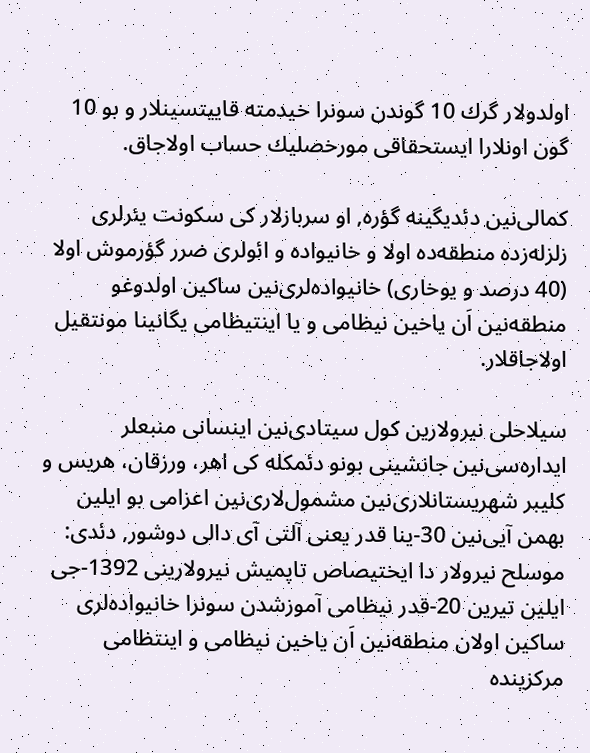اولدولار گرك 10 گوندن سونرا خیدمته قاییتسینلار و بو 10 گون اونلارا ایستحقاقی مورخصلیك حساب اولاجاق.

كمالی‌نین دئدیگینه گؤره, او سربازلار كی سكونت یئرلری زلزله‌زده منطقه‌ده اولا و خانیواده‌ و ائولری ضرر گؤرموش اولا (40 درصد و یوخاری) خانیواده‌لری‌نین ساكین اولدوغو منطقه‌نین اَن یاخین نیظامی و یا اینتیظامی یگانینا مونتقیل اولاجاقلار.

سیلاحلی نیرولارین كول سیتادی‌نین اینسانی منبعلر ایداره‌سی‌نین جانشینی بونو دئمكله كی اهر، ورزقان، هریس و كلیبر شهریستانلاری‌نین مشمول‌لاری‌نین اعزامی بو ایلین بهمن آیی‌نین 30-ینا قدر یعنی آلتی آی دالی دوشور, دئدی: موسلح نیرولار دا ایختیصاص تاپمیش نیرولارینی 1392-جی ایلین تیرین 20-قدر نیظامی آموزشدن سونرا خانیواده‌لری ساكین اولان منطقه‌نین اَن یاخین نیظامی و اینتظامی مركزینده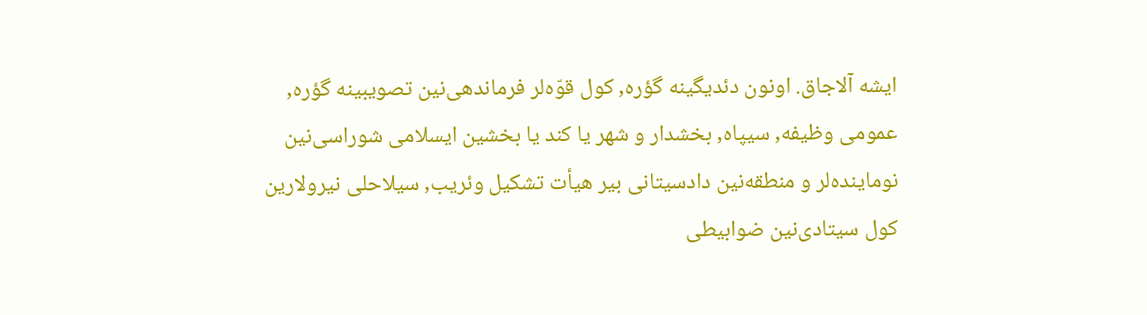ایشه آلاجاق. اونون دئدیگینه گؤره, كول قوّه‌لر فرماندهی‌نین تصویبینه گؤره, عمومی وظیفه‌, سیپاه, بخشدار و شهر یا كند یا بخشین ایسلامی شوراسی‌نین نوماینده‌لر و منطقه‌نین دادسیتانی بیر هیأت تشكیل وئریب, سیلاحلی نیرولارین كول سیتادی‌نین ضوابیطی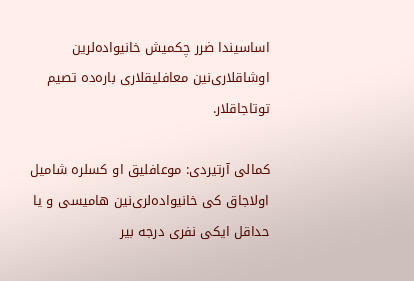اساسیندا ضرر چكمیش خانیواده‌لرین اوشاقلاری‌نین معافلیقلاری باره‌ده تصیم توتاجاقلار.

كمالی آرتیردی: موعافلیق او كسلره شامیل اولاجاق كی خانیواده‌لری‌نین هامیسی و یا حداقل ایكی نفری درجه بیر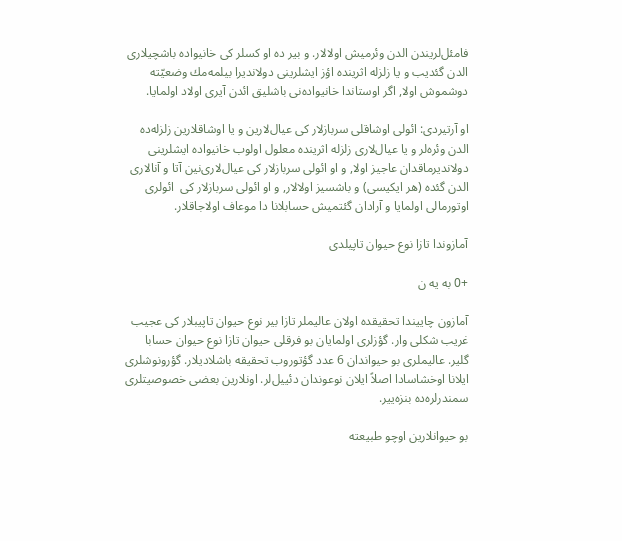فامئل‌لریندن الدن وئرمیش اولالار. و بیر ده او كسلر كی خانیواده باشچیلاری الدن گئدیب و یا زلزله اثرینده اؤز ایشلرینی دولاندیرا بیلمه‌مك وضعیّته دوشموش اولا, اگر اوستاندا خانیواده‌نی باشلیق ائدن آیری اولاد اولمایا.

او آرتیردی: ائولی اوشاقلی سربازلار كی عیال‌لارین و یا اوشاقلارین زلزله‌ده الدن وئره‌لر و یا عیال‌لاری زلزله ‌اثرینده معلول اولوب خانیواده ‌ایشلرینی دولاندیرماقدان عاجیز اولا, و او ائولی سربازلار كی عیال‌لاری‌نین آتا و آنالاری الدن گئده (هر ایكیسی) و باشسیز اولالار, و او ائولی سربازلار كی  ائولری اوتورمالی اولمایا و آرادان گئتمیش حسابلانا دا موعاف اولاجاقلار.

آمازوندا تازا نوع حیوان تاپیلدی

+0 به یه ن

آمازون چاییندا تحقیقده اولان عالیملر تازا بیر نوع حیوان تاپیبلار كی عجیب غریب شكلی وار. گؤزلری اولمایان بو فرقلی حیوان تازا نوع حیوان حسابا گلیر. عالیملری بو حیواندان 6 عدد گؤتوروب تحقیقه باشلادیلار. گؤرونوشلری ایلانا اوخشاسادا اصلاً ایلان نوعوندان دئییل‌لر. اونلارین بعضی خصوصیتلری سمندرلره‌ده بنزه‌ییر.

بو حیوانلارین اوچو طبیعته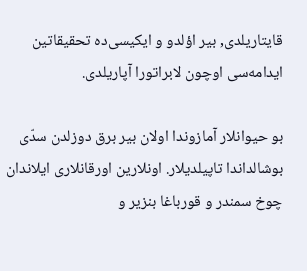قایتاریلدی, بیر اؤلدو و ایكیسی‌ده تحقیقاتین ایدامه‌سی اوچون لابراتورا آپاریلدی.

بو حیوانلار آمازوندا اولان بیر برق دوزلدن سدّی بوشالداندا تاپیلدیلار. اونلارین اورقانلاری ایلاندان چوخ سمندر و قورباغا بنزیر و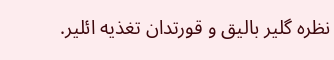نظره گلیر بالیق و قورتدان تغذیه ائلیر.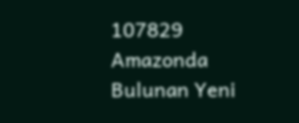107829 Amazonda Bulunan Yeni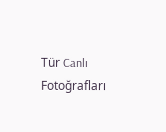Tür Canlı Fotoğrafları